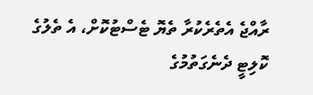ރާއްޖެ އެތެރެކުރާ ތެޔޮ ޓެސްޓުކޮށް، އެ ތެލުގެ ކޮލިޓީ ދެނެގަތުމުގެ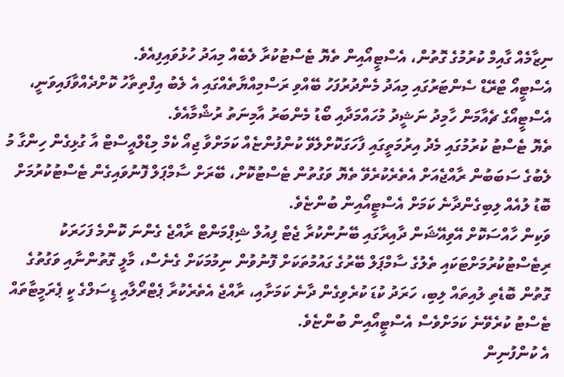ނިޒާމެއް ގާއިމް ކުރުމުގެ ގޮތުން، އެސްޓީއޯއިން ތެޔޮ ޓެސްޓުކުރާ ލެބެއް މިއަދު ހުޅުވައިފިއެވެ.
އެސްޓީއޯ ޓްރޭޑް ސެންޓަރުގައި މިއަދު މެންދުރުފަހު ބޭއްވި ރަސްމިއްޔާތެއްގައި އެ ލެބު އިފްތިތާހު ކޮށްދެއްވާފައިވަނީ، އެސްޓީއޯގެ ޗެއާމަން ހާމިދު ނަޝީދު މުހައްމަދާއި ބޯޑު މެންބަރު އާމިނަތު ރުޝްމާއެވެ.
ތެޔޮ ޓެސްޓު ކުރުމުގައި މެދު އިރުމަތީގައި ފާހަގަކޮށްލެވޭ ކުންފުންޏެއް ކަމަށްވާ ޖިއޯ ކެމް މިޑްލްއީސްޓް އާ ގުޅިގެން ހިންގާ މު ލެބުގެ ސަބަބުން ރާއްޖެއަށް އެތެރެކުރެވޭ ތެޔޮ ވަގުތުން ޓެސްޓުކޮށް، ބޭރަށް ސާމްޕަލް ފޮނުވައިގެން ޓެސްޓުކުރުމަށް ބޮޑު ލުއެއް ލިބިގެންދާނެ ކަމަށް އެސްޓީއޯއިން ބުންޏެވެ.
ވަކިން ހާއްސަކޮށް އޭވިއޭޝަން ދާއިރާގައި ބޭނުންކުރާ ޖެޓް ފިއުލް ޝިޕްމަންޓް ރާއްޖެ ގެންނަ ކޮންމެ ފަހަރަކު ރިޓެސްޓުކުރުމަށްޓަކައި ތެލުގެ ސާމްޕަލް ބޭރުގެ ގައުމުތަކަށް ފޮނުވުން ނިމުމަކަށް ގެނެސް، މާލީ ގޮތުންނާއި ވަގުތުގެ ގޮތުން ބޮޑެތި ލުއިތައް ލިބި، ހަރަދު ކުޑަ ކުރެވިގެން ދާނެ ކަމަށާއި، ރާއްޖެ އެތެރެކުރާ ޕެޓްރޯލާއި ޑީސަލްގެ ކީ ޕެރަމީޓާތައް ޓެސްޓު ކުރެވޭނެ ކަމަށްވެސް އެސްޓީއޯއިން ބުންޏެވެ.
އެ ކުންފުނިން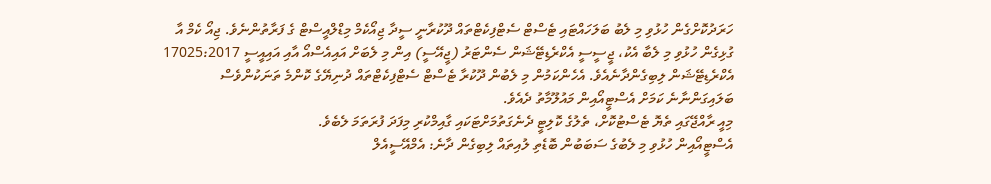ހަރަދުކޮށްގެން ހުޅުވި މި ލެބު ބަލަހައްޓައި ޓެސްޓް ސެޓްފިކެޓްތައް ދޫކުރާނީ ސީދާ ޖިއޯކެމް މިޑްލްއީސްޓް ގެ ފަރާތުންނެވެ. ޖިއޯ ކެމް އާ ގުޅިގެން ހުޅުވި މި ލެބާ އެކު، ޖީސީސީ އެކްރެޑިޓޭޝަން ސެންޓަރު (ޖީއޭސީ) އިން މި ލެބަށް އައިއެސްއޯ އާއި އައިއީސީ 17025:2017 އެކްރެޑިޓޭޝަން ލިބިގެންދާނެއެވެ. އެހެންކަމުން މި ލެބުން ދޫކުރާ ޓެސްޓް ސެޓްފިކެޓްތައް ދުނިޔޭގެ ކޮންމެ ތަނަކުންވެސް ބަލައިގަންނާނެ ކަމަށް އެސްޓީއޯއިން މައުލޫމާތު ދެއެވެ.
މިއީ ރާއްޖޭގައި ތެޔޮ ޓެސްޓުކޮށް، ތެލުގެ ކޮލިޓީ ދެނެގަތުމަށްޓަކައި ގާއިމްކުރި މިފަދަ ފުރަތަމަ ލެބެވެ.
އެސްޓީއޯއިން ހުޅުވި މި ލެބުގެ ސަބަބުން ބޮޑެތި ލުއިތައް ލިބިގެން ދާނެ: އެމްއޭސީއެލް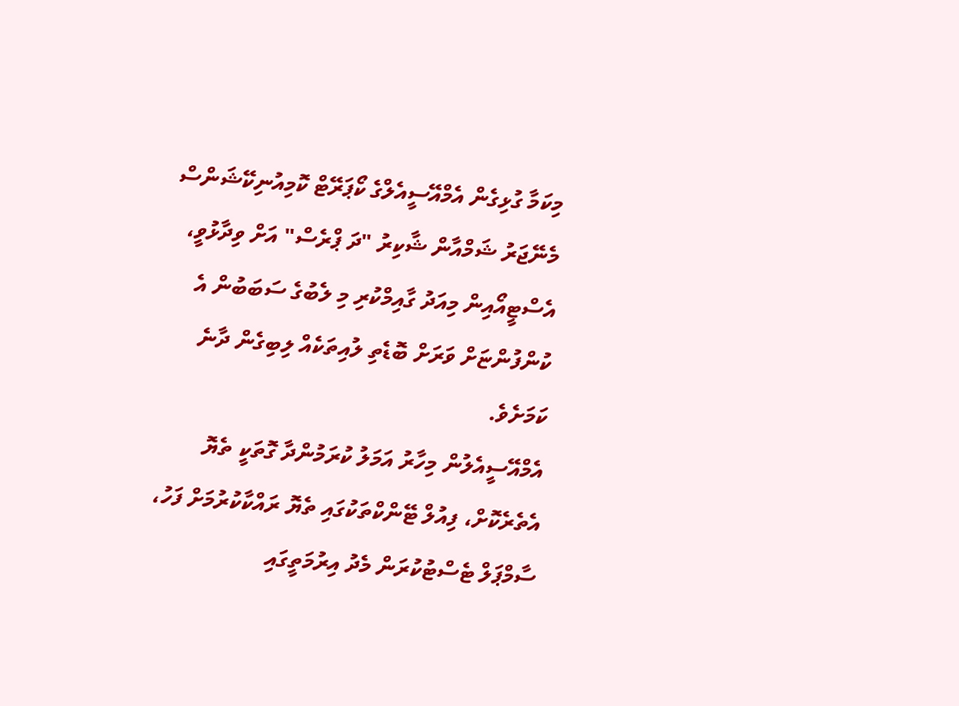މިކަމާ ގުޅިގެން އެމްއޭސީއެލްގެ ކޯޕަރޭޓް ކޮމިއުނިކޭޝަންސް މެނޭޖަރު ޝަމްއާން ޝާކިރު "ދަ ޕްރެސް" އަށް ވިދާޅުވީ، އެސްޓީއޯއިން މިއަދު ގާއިމްކުރި މި ލެބުގެ ސަބަބުން އެ ކުންފުންޏަށް ވަރަށް ބޮޑެތި ލުއިތަކެއް ލިބިގެން ދާނެ ކަމަށެވެ.
އެމްއޭސީއެލުން މިހާރު އަމަލު ކުރަމުންދާ ގޮތަކީ ތެޔޮ އެތެރެކޮށް، ފިއުލް ޓޭންކްތަކުގައި ތެޔޮ ރައްކާކުރުމަށް ފަހު، ސާމްޕަލް ޓެސްޓުކުރަން މެދު އިރުމަތީގައި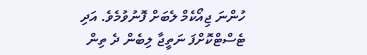ހުންނަ ޖިއޯކެމް ލެބަށް ފޮނުވުމެވެ. އަދި ޓެސްޓްކޮށްފަ ނަތީޖާ ލިބެން ދެ ތިން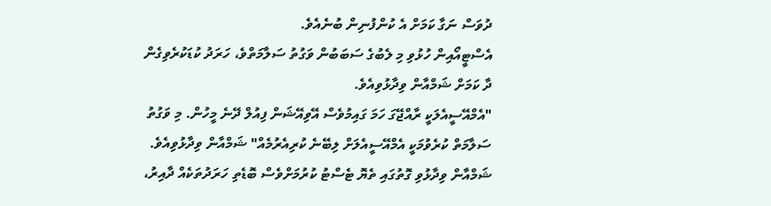ދުވަސް ނަގާ ކަމަށް އެ ކުންފުނިން ބުނެއެވެ.
އެސްޓީއޯއިން ހުޅުވި މި ލެބުގެ ސަބަބުން ވަގުތު ސަލާމަތްވެ، ހަރަދު ކުޑަކުރެވިގެން ދާ ކަމަށް ޝަމްއާން ވިދާޅުވިއެވެ.
"އެމްއޭސީއެލަކީ ރާއްޖޭގަ ހަމަ ގައިމުވެސް އޭވިއޭޝަން ފިއުލް ދޭނެ މީހުން. މި ވަގުތު ސަލާމަތް ކުރެވުމަކީ އެމްއޭސީއެލަށް ލިބޭނެ ކުރިއެރުމެއް" ޝަމްއާން ވިދާޅުވިއެވެ.
ޝަމްއާން ވިދާޅުވި ގޮތުގައި ތެޔޮ ޓެސްޓު ކުރުމަށްވެސް ބޮޑެތި ހަރަދުތަކެއް ދާއިރު،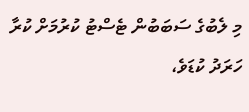މި ލެބުގެ ސަބަބުން ޓެސްޓު ކުރުމަށް ކުރާ ހަރަދު ކުޑަވެ،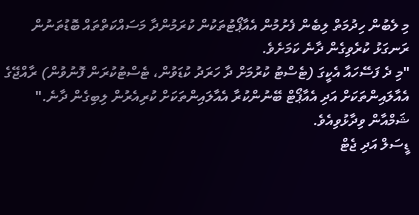މި ލެބުން ހިދުމަތް ލިބެން ފެށުމުން އެއާޕޯޓުތަކުން ކުރަމުންދާ މަސައްކަތްތައް ބޮޑުތަނުން ރަނގަޅު ކުރެވިގެން ދާނެ ކަމަށެވެ.
"މި ދެ ފަސޭހައާ އެކީގަ (ޓެސްޓު ކުރުމަށް ދާ ހަރަދު ކުޑަވުން، ޓެސްޓުކުރަން ފޮނުވުން) ރާއްޖޭގެ އެއާލައިންތަކަށް އަދި އެއާޕޯޓް ބޭނުންކުރާ އެއާލައިންތަކަށް ކުރިއެރުން ލިބިގެން ދާނެ." ޝަމްއާން ވިދާޅުވިއެވެ.
ޑީސަލް އަދި ޖެޓް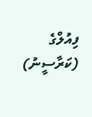ފިއުލްގެ (ކަރާސީނު)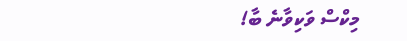މިކްސް ވަކިވާނެ ބާ!